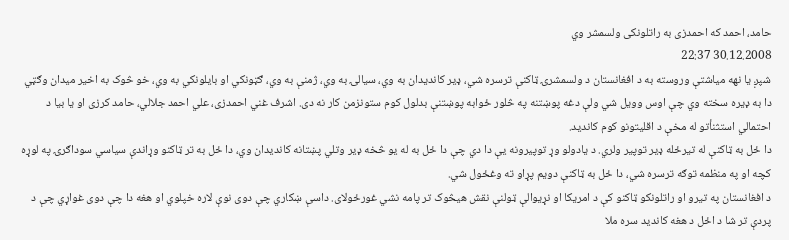حامد، احمد که احمدزی به راتلونکی ولسمشر وي
30.12.2008 22:37
شپږ یا نهه میاشتې وروسته به د افغانستان د ولسمشرۍ ټاکنې ترسره شي، ډیر کاندیدان به وي، سیالۍ به وي، ژمنې به وي، ګټونکي او بایلونکي به وي، خو څوک به اخیر میدان وګټي دا به ډیره سخته وي چې اوس وویل شي ولې دغه پوښتنه په څلور ځوابه پوښتنې بدلول کوم ستونزمن کار نه دی. اشرف غني احمدزی، علي احمد جلالي، حامد کرزی او یا بیا د احتمالي استثنأتو له مخې د اقلیتونو کوم کاندید.
دا ځل به ټاکنې له تیرځله ډیر توپیر ولري. د یادولو وړ توپیرونه یې دا دي چې دا ځل به له یو څخه ډیر وتلي پښتانه کاندیدان وي، دا ځل به تر ټاکنو وړاندې سیاسي سوداګرۍ په لوړه کچه او په منظمه توګه ترسره شي، دا ځل به ټاکنې دویم پړاو ته وغځول شي.
د افغانستان په تیرو او راتلونکو ټاکنو کې د امریکا او نړیوالې ټولنې نقش هیڅوک تر پامه نشي غورځولای. داسې ښکاري چې دوی نوې لاره خپلوي او هغه دا چې دوی غواړي چې د پردې تر شا د اځل د هغه کاندید سره ملا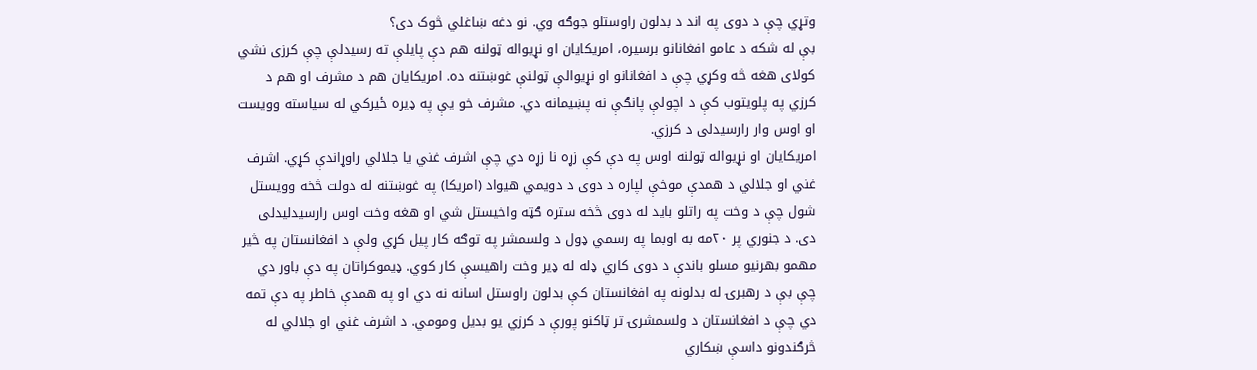وتړي چې د دوی په اند د بدلون راوستلو جوګه وي. نو دغه ښاغلي څوک دی؟
بې له شکه د عامو افغانانو برسیره، امریکایان او نړیواله ټولنه هم دې پایلې ته رسیدلې چې کرزی نشي کولای هغه څه وکړي چې د افغانانو او نړیوالې ټولنې غوښتنه ده. امریکایان هم د مشرف او هم د کرزي په پلویتوب کې د اچولې پانګې نه پښیمانه دي. مشرف خو یې په ډیره ځیرکي له سیاسته وویست او اوس وار رارسیدلی د کرزي.
امریکایان او نړیواله ټولنه اوس په دې کې زړه نا زړه دي چې اشرف غني یا جلالي راوړاندې کړي. اشرف غني او جلالي د همدې موخې لپاره د دوی د دویمي هیواد (امریکا) په غوښتنه له دولت څخه وویستل شول چې د وخت په راتلو باید له دوی څخه ستره ګټه واخیستل شي او هغه وخت اوس رارسیدلیدلی دی. د جنوري پر ۲۰مه به اوبما په رسمي ډول د ولسمشر په توګه کار پیل کړي ولې د افغانستان په څیر مهمو بهرنیو مسلو باندې د دوی کاري ډله له ډیر وخت راهیسې کار کوي. ډیموکراتان په دې باور دي چې بې د رهبرۍ له بدلونه په افغانستان کې بدلون راوستل اسانه نه دي او په همدې خاطر په دې تمه دي چې د افغانستان د ولسمشرۍ تر ټاکنو پورې د کرزي يو بدیل ومومي. د اشرف غني او جلالي له څرګندونو داسې ښکاري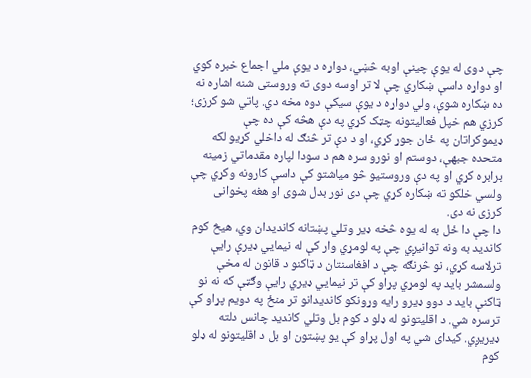چې دوی له یوې چینې اوبه څښي، دواړه د یوې ملي اجماع خبره کوي او دواړه داسې ښکاري چې لا تر اوسه دوی ته وروستی شنه اشاره نه ده ښکاره شوې، ولي دواړه د یوې سیکې دوه مخه دي. پاتي شو کرزی؛ کرزي هم خپل فعالیتونه چټک کړي په دې هڅه کې ده چې ډیموکراتان په ځان جوړ کړي، او د دې تر څنګ له داخلي کړیو لکه متحده جبهې، دوستم او نورو سره هم د سودا لپاره مقدماتي زمینه برابره کړي او په دې وروستیو څو میاشتو کې داسې کارونه وکړي چې ولسي خلکو ته ښکاره کړي چې دی نور بدل شوی او هغه پخوانی کرزی نه دی.
دا چې دا ځل به له یوه څخه ډیر وتلي پښتانه کاندیدان وي، هیڅ کوم کاندید به ونه توانیږي چې په لومړي وار کې له نیمایي ډیرې رایې ترلاسه کړي، نو څرنګه چې د افغاسنتان د ټاکنو د قانون له مخې ولسمشر باید په لومړي پړاو کې تر نیمایي ډیري رایې وګټې که نه نو ټاکنې باید د دوو ډیرو رایه وړونکو کاندیدانو تر منځ په دویم پړاو کې ترسره شي. د اقلیتونو له ډلو د کوم بل وتلي کاندید چانس دلته ډیریږي. کیدای شي په اول پړاو کې یو پښتون او بل د اقلیتونو له ډلو کوم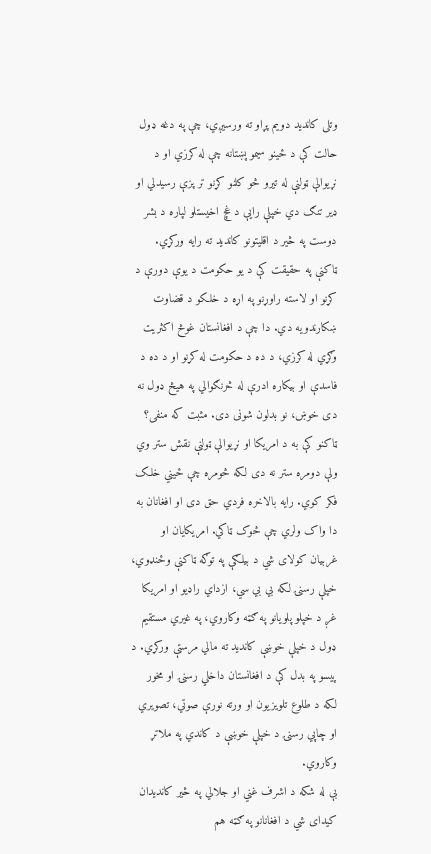وتلی کاندید دویم پړاو ته ورسیږي، چې په دغه ډول حالت کې د ځینو سیمو پښتانه چې له کرزي او د نړیوالې ټولنې له تیرو څو کلنو کړنو تر پزې رسیدلي او ډیر تنګ دي خپلې رایې د غچ اخیستلو لپاره د بشر دوست په څیر د اقلیتونو کاندید ته رایه ورکړي.
ټاکنې په حقیقت کې د یو حکومت د یوې دورې د کړنو او لاسته راوړنو په اړه د خلکو د قضاوت ښکارندویه دي. دا چې د افغانستان غوڅ اکثریت وګړي له کرزي، د ده د حکومت له کړنو او د ده د فاسدې او بیکاره ادرې له څرنګوالي په هیڅ ډول نه دی خوښ، نو بدلون شونی دی. مثبت که منفی؟
ټاکنو کې به د امریکا او نړیوالې ټولنې نقش ستر وي ولې دومره ستر نه دی لکه څومره چې ځیني خلک فکر کوي. رایه بالاخره فردي حق دی او افغانان به دا واک ولري چې څوک ټاکي. امریکایان او غربیان کولای شي د بیلګې په توګه ټاکنې وځنډوي، خپلې رسنۍ لکه بي بي سي، ازداي راډیو او امریکا غږ د خپلو پلویانو په ګټه وکاروي، په غیري مستقیم ډول د خپلې خوښې کاندید ته مالي مرستې ورکړي. د پیسو په بدل کې د افغانستان داخلي رسنۍ او مخور لکه د طلوع تلویزیون او ورته نورې صوتي، تصویري او چاپي رسنۍ د خپلې خوښې د کاندي په ملاتړ وکاروي.
بې له شکه د اشرف غني او جلالي په څیر کاندیدان کیدای شي د افغانانو په ګټه هم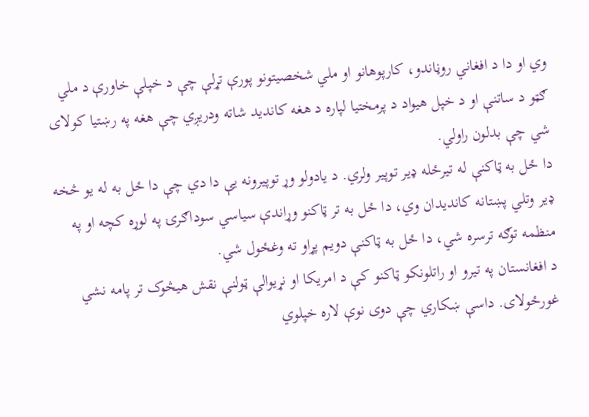وي او دا د افغاني روڼاندو، کارپوهانو او ملي شخصیتونو پورې تړلې چې د خپلې خاورې د ملي ګټو د ساتنې او د خپل هیواد د پرمختیا لپاره د هغه کاندید شاته ودریږي چې هغه په رښتیا کولای شي چې بدلون راولي.
دا ځل به ټاکنې له تیرځله ډیر توپیر ولري. د یادولو وړ توپیرونه یې دا دي چې دا ځل به له یو څخه ډیر وتلي پښتانه کاندیدان وي، دا ځل به تر ټاکنو وړاندې سیاسي سوداګرۍ په لوړه کچه او په منظمه توګه ترسره شي، دا ځل به ټاکنې دویم پړاو ته وغځول شي.
د افغانستان په تیرو او راتلونکو ټاکنو کې د امریکا او نړیوالې ټولنې نقش هیڅوک تر پامه نشي غورځولای. داسې ښکاري چې دوی نوې لاره خپلوي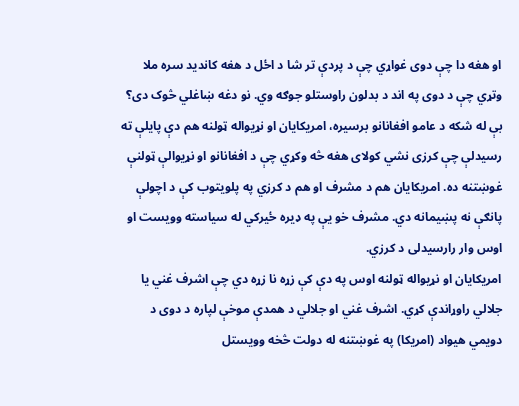او هغه دا چې دوی غواړي چې د پردې تر شا د اځل د هغه کاندید سره ملا وتړي چې د دوی په اند د بدلون راوستلو جوګه وي. نو دغه ښاغلي څوک دی؟
بې له شکه د عامو افغانانو برسیره، امریکایان او نړیواله ټولنه هم دې پایلې ته رسیدلې چې کرزی نشي کولای هغه څه وکړي چې د افغانانو او نړیوالې ټولنې غوښتنه ده. امریکایان هم د مشرف او هم د کرزي په پلویتوب کې د اچولې پانګې نه پښیمانه دي. مشرف خو یې په ډیره ځیرکي له سیاسته وویست او اوس وار رارسیدلی د کرزي.
امریکایان او نړیواله ټولنه اوس په دې کې زړه نا زړه دي چې اشرف غني یا جلالي راوړاندې کړي. اشرف غني او جلالي د همدې موخې لپاره د دوی د دویمي هیواد (امریکا) په غوښتنه له دولت څخه وویستل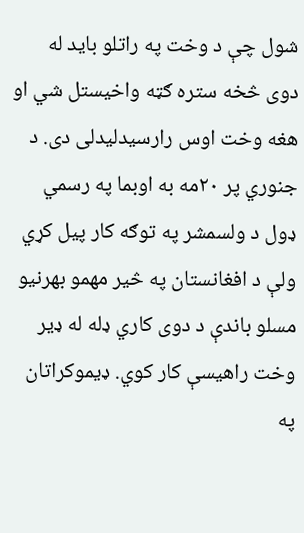شول چې د وخت په راتلو باید له دوی څخه ستره ګټه واخیستل شي او هغه وخت اوس رارسیدلیدلی دی. د جنوري پر ۲۰مه به اوبما په رسمي ډول د ولسمشر په توګه کار پیل کړي ولې د افغانستان په څیر مهمو بهرنیو مسلو باندې د دوی کاري ډله له ډیر وخت راهیسې کار کوي. ډیموکراتان په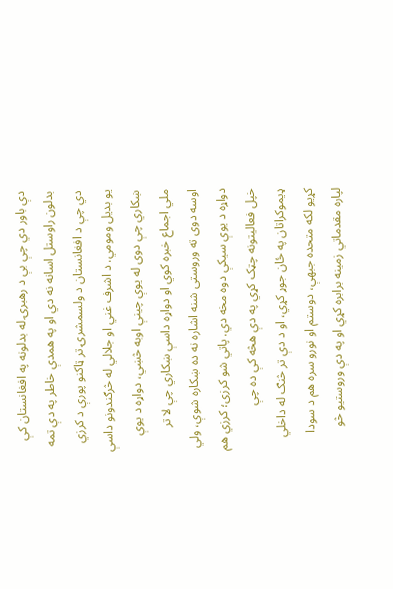دې باور دي چې بې د رهبرۍ له بدلونه په افغانستان کې بدلون راوستل اسانه نه دي او په همدې خاطر په دې تمه دي چې د افغانستان د ولسمشرۍ تر ټاکنو پورې د کرزي يو بدیل ومومي. د اشرف غني او جلالي له څرګندونو داسې ښکاري چې دوی له یوې چینې اوبه څښي، دواړه د یوې ملي اجماع خبره کوي او دواړه داسې ښکاري چې لا تر اوسه دوی ته وروستی شنه اشاره نه ده ښکاره شوې، ولي دواړه د یوې سیکې دوه مخه دي. پاتي شو کرزی؛ کرزي هم خپل فعالیتونه چټک کړي په دې هڅه کې ده چې ډیموکراتان په ځان جوړ کړي، او د دې تر څنګ له داخلي کړیو لکه متحده جبهې، دوستم او نورو سره هم د سودا لپاره مقدماتي زمینه برابره کړي او په دې وروستیو څو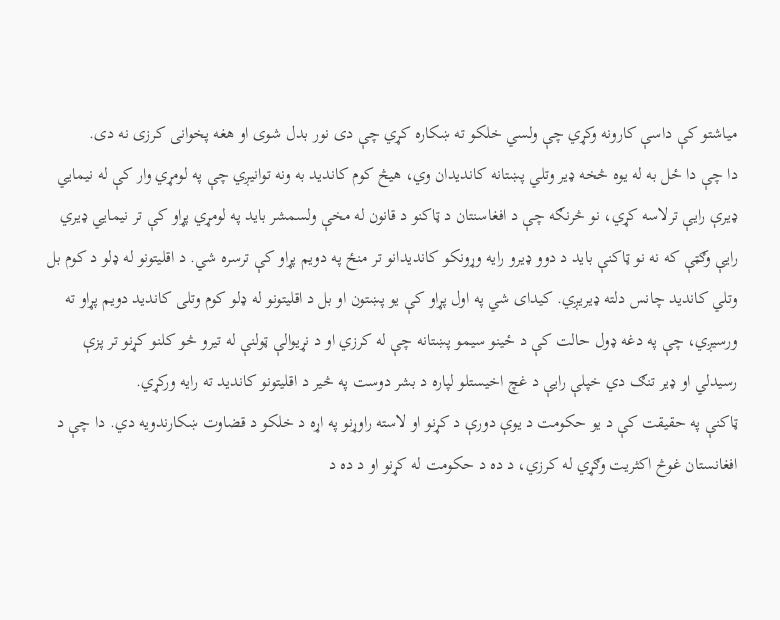میاشتو کې داسې کارونه وکړي چې ولسي خلکو ته ښکاره کړي چې دی نور بدل شوی او هغه پخوانی کرزی نه دی.
دا چې دا ځل به له یوه څخه ډیر وتلي پښتانه کاندیدان وي، هیڅ کوم کاندید به ونه توانیږي چې په لومړي وار کې له نیمایي ډیرې رایې ترلاسه کړي، نو څرنګه چې د افغاسنتان د ټاکنو د قانون له مخې ولسمشر باید په لومړي پړاو کې تر نیمایي ډیري رایې وګټې که نه نو ټاکنې باید د دوو ډیرو رایه وړونکو کاندیدانو تر منځ په دویم پړاو کې ترسره شي. د اقلیتونو له ډلو د کوم بل وتلي کاندید چانس دلته ډیریږي. کیدای شي په اول پړاو کې یو پښتون او بل د اقلیتونو له ډلو کوم وتلی کاندید دویم پړاو ته ورسیږي، چې په دغه ډول حالت کې د ځینو سیمو پښتانه چې له کرزي او د نړیوالې ټولنې له تیرو څو کلنو کړنو تر پزې رسیدلي او ډیر تنګ دي خپلې رایې د غچ اخیستلو لپاره د بشر دوست په څیر د اقلیتونو کاندید ته رایه ورکړي.
ټاکنې په حقیقت کې د یو حکومت د یوې دورې د کړنو او لاسته راوړنو په اړه د خلکو د قضاوت ښکارندویه دي. دا چې د افغانستان غوڅ اکثریت وګړي له کرزي، د ده د حکومت له کړنو او د ده د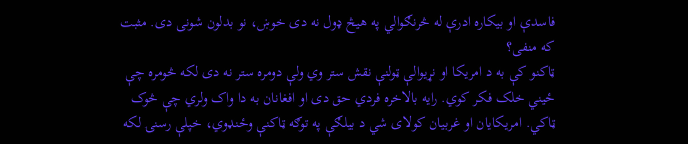فاسدې او بیکاره ادرې له څرنګوالي په هیڅ ډول نه دی خوښ، نو بدلون شونی دی. مثبت که منفی؟
ټاکنو کې به د امریکا او نړیوالې ټولنې نقش ستر وي ولې دومره ستر نه دی لکه څومره چې ځیني خلک فکر کوي. رایه بالاخره فردي حق دی او افغانان به دا واک ولري چې څوک ټاکي. امریکایان او غربیان کولای شي د بیلګې په توګه ټاکنې وځنډوي، خپلې رسنۍ لکه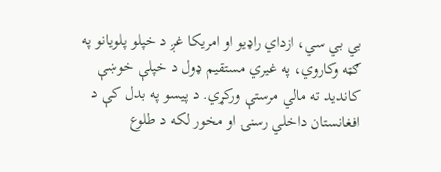بي بي سي، ازداي راډیو او امریکا غږ د خپلو پلویانو په ګټه وکاروي، په غیري مستقیم ډول د خپلې خوښې کاندید ته مالي مرستې ورکړي. د پیسو په بدل کې د افغانستان داخلي رسنۍ او مخور لکه د طلوع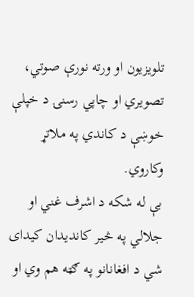تلویزیون او ورته نورې صوتي، تصویري او چاپي رسنۍ د خپلې خوښې د کاندي په ملاتړ وکاروي.
بې له شکه د اشرف غني او جلالي په څیر کاندیدان کیدای شي د افغانانو په ګټه هم وي او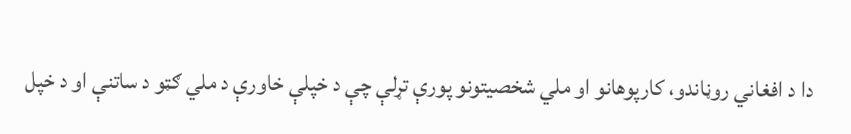دا د افغاني روڼاندو، کارپوهانو او ملي شخصیتونو پورې تړلې چې د خپلې خاورې د ملي ګټو د ساتنې او د خپل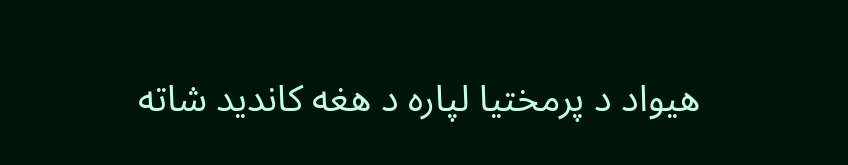هیواد د پرمختیا لپاره د هغه کاندید شاته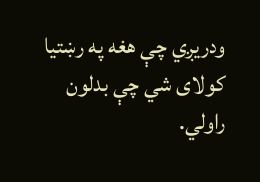ودریږي چې هغه په رښتیا کولای شي چې بدلون راولي.